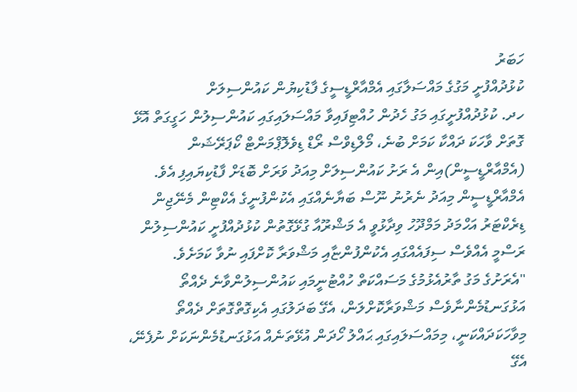ހަބަރު
ކުޅުދުއްފުށީ މަގުގެ މައްސަލާގައި އެމްއާރްޑީސީގެ ފާޑުކިޔުން ކައުންސިލަށް
ހދ. ކުޅުދުއްފުށީގައި މަގު ހެދުން ހުއްޓިފައިވާ މައްސަލައިގައި ކައުންސިލުން ހަގީގަތް އޮޅޭ ގޮތަށް ވާހަކަ ދައްކާ ކަމަށް ބުނެ، މޯލްޑިވްސް ރޯޑް ޑިވެލޮޕްމަންޓް ކޯޕަރޭޝަން (އެމްއާރްޑީސީން)އިން އެ ރަށު ކައުންސިލަށް މިއަދު ވަރަށް ބޮޑަށް ފާޑުކިޔައިފި އެވެ.
އެމްއާރްޑީސީން މިއަދު ނެރުނު ނޫސް ބަޔާނެއްގައި އެކުންފުނީގެ އެކްޓިން މެނޭޖިން ޑިރެކްޓަރު އަހްމަދު މަމްދޫހު ވިދާޅުވީ އެ މަޝްރޫއާ ގުޅޭގޮތުން ކުޅުދުއްފުށީ ކައުންސިލުން ރަސްމީ އެއްވެސް ސިފައެއްގައި އެކުންފުންޏާއި މަޝްވަރާ ކޮށްފައި ނުވާ ކަމަށެވެ.
"އެރަށުގެ މަގު ތާރުއެޅުމުގެ މަސައްކަތް ހުއްޓުނީމައި ކައުންސިލުންވާނެ ދެއްތޯ އަޅުގަނޑުމެންނާވެސް މަޝްވަރާކޮށްލަން، އެގޭ ބަދަލުގައި އެކިގޮތްގޮތަށް ދެއްތޯ މިވާހަކަދައްކަނީ، މިމައްސަލައިގައި ޙައްލު ހޯދަން އުޅޭތަނެއް އަޅުގަނޑުމެންނަކަށް ނުފެނޭ، އެގޭ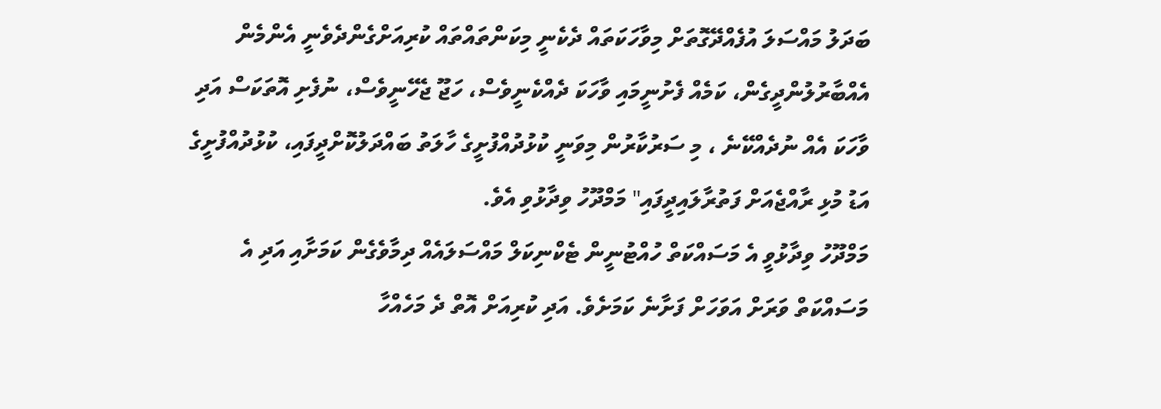ބަދަލު މައްސަލަ އުފެއްދޭގޮތަށް މިވާހަކަތައް ދެކެނީ މިކަންތައްތައް ކުރިއަށްގެންދެވެނީ އެންމެން އެއްބާރުލުންދީގެން، ކަމެއް ފެށުނީމައި ވާހަކަ ދެއްކެނީވެސް، ހަޖޫ ޖެހޭނީވެސް، ނުފެށި އޮތަކަސް އަދި ވާހަކަ އެއް ނުދެއްކޭނެ ، މި ސަރުކާރުން މިވަނީ ކުޅުދުއްފުށީގެ ހާލަތު ބައްދަލުކޮށްދީފައި، ކުޅުދުއްފުށީގެ އަޑު މުޅި ރާއްޖެއަށް ފަތުރާލައިދީފައި" މަމްދޫހު ވިދާޅުވި އެވެ.
މަމްދޫހު ވިދާޅުވީ އެ މަސައްކަތް ހުއްޓުނީން ޓެކްނިކަލް މައްސަލައެއް ދިމާވެގެން ކަމަށާއި އަދި އެ މަސައްކަތް ވަރަށް އަވަހަށް ފަށާނެ ކަމަށެވެ. އަދި ކުރިއަށް އޮތް ދެ މަހެއްހާ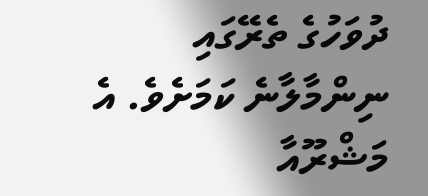ދުވަހުގެ ތެރޭގައި ނިންމާލާނެ ކަމަށެވެ. އެ މަޝްރޫއާ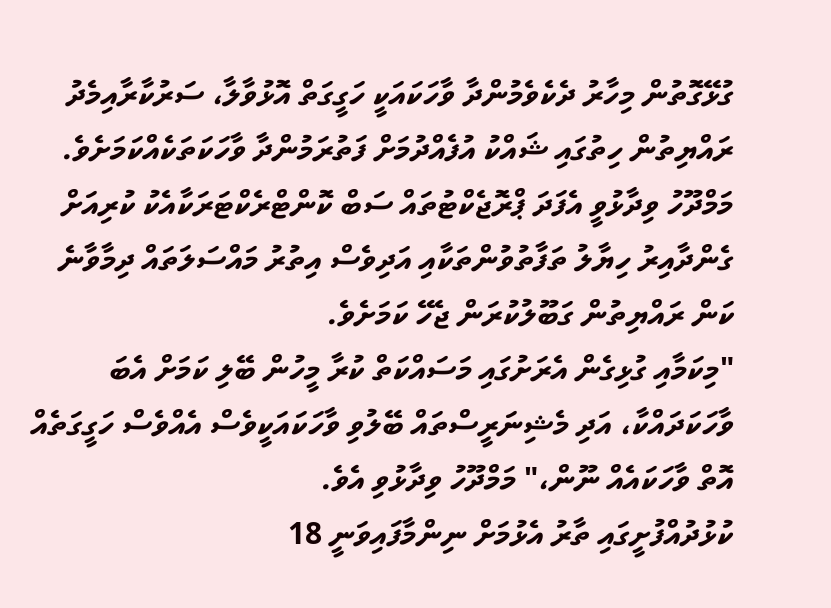ގުޅޭގޮތުން މިހާރު ދެކެވެމުންދާ ވާހަކައަކީ ހަގީގަތް އޮޅުވާލާ، ސަރުކާރާއިމެދު ރައްޔިތުން ހިތުގައި ޝައްކު އުފެއްދުމަށް ފަތުރަމުންދާ ވާހަކަތަކެއްކަމަށެވެ.
މަމްދޫހު ވިދާޅުވީ އެފަދަ ޕްރޮޖެކްޓުތައް ސަބް ކޮންޓްރެކްޓަރަކާއެކު ކުރިއަށް ގެންދާއިރު ހިޔާލު ތަފާތުވުންތަކާއި އަދިވެސް އިތުރު މައްސަލަތައް ދިމާވާނެ ކަން ރައްޔިތުން ގަބޫލުކުރަން ޖެހޭ ކަމަށެވެ.
"މިކަމާއި ގުޅިގެން އެރަށުގައި މަސައްކަތް ކުރާ މީހުން ބޭލި ކަމަށް އެބަ ވާހަކަދައްކާ، އަދި މެޝިނަރީސްތައް ބޭލުވި ވާހަކައަކީވެސް އެއްވެސް ހަގީގަތެއް އޮތް ވާހަކައެއް ނޫން،" މަމްދޫހު ވިދާޅުވި އެވެ.
ކުޅުދުއްފުށީގައި ތާރު އެޅުމަށް ނިންމާފައިވަނީ 18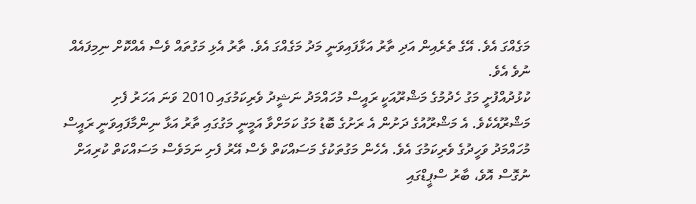މަގެއްގަ އެވެ. އޭގެ ތެރެއިން އަދި ތާރު އަޅާފައިވަނީ މަދު މަގެއްގަ އެވެ. ތާރު އެޅި މަގުތައް ވެސް އެއްކޮށް ނިމިފައެއް ނުވެ އެވެ.
ކުޅުދުއްފުށީ މަގު ހެދުމުގެ މަޝްރޫއަކީ ރައީސް މުހައްމަދު ނަޝީދު ވެރިކަމުގައި 2010 ވަނަ އަހަރު ފެށި މަޝްރޫއެކެވެ. އެ މަޝްރޫއުގެ ދަށުން އެ ރަށުގެ ބޮޑު މަގު ކަމަށްވާ އަމީނީ މަގުގައި ތާރު އަޅާ ނިންމާފައިވަނީ ރައީސް މުހައްމަދު ވަހީދުގެ ވެރިކަމުގަ އެވެ. އެހެން މަގުތަކުގެ މަސައްކަތް ވެސް އޭރު ފެށި ނަމަވެސް މަސައްކަތް ކުރިއަށް ނުގޮސް އޮވެ، ބާރު ސްޕީޑްގައި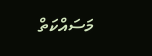މަސައްކަތް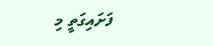ފަށައިގަތީ މި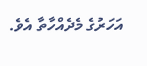އަހަރުގެ މެދެއްހާތާ އެވެ.